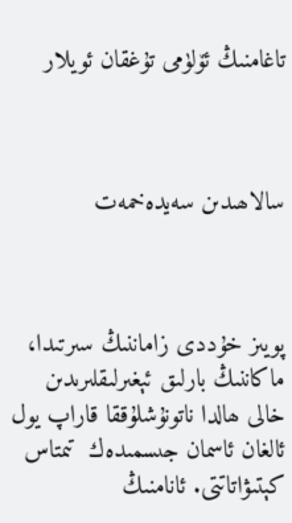تاغامنىڭ ئۆلۈمى تۇغقان ئويلار



سالاھىدىن سەيدەخمەت



پويىز خۇددى زاماننىڭ سىرتىدا، ماكاننىڭ بارلىق ئېغىرلىقلىرىدىن خالى ھالدا ناتونۇشلۇققا قاراپ يول ئالغان ئاسمان جىسمىدەك  تىمتاس كېتىۋاتاتتى. ئانامنىڭ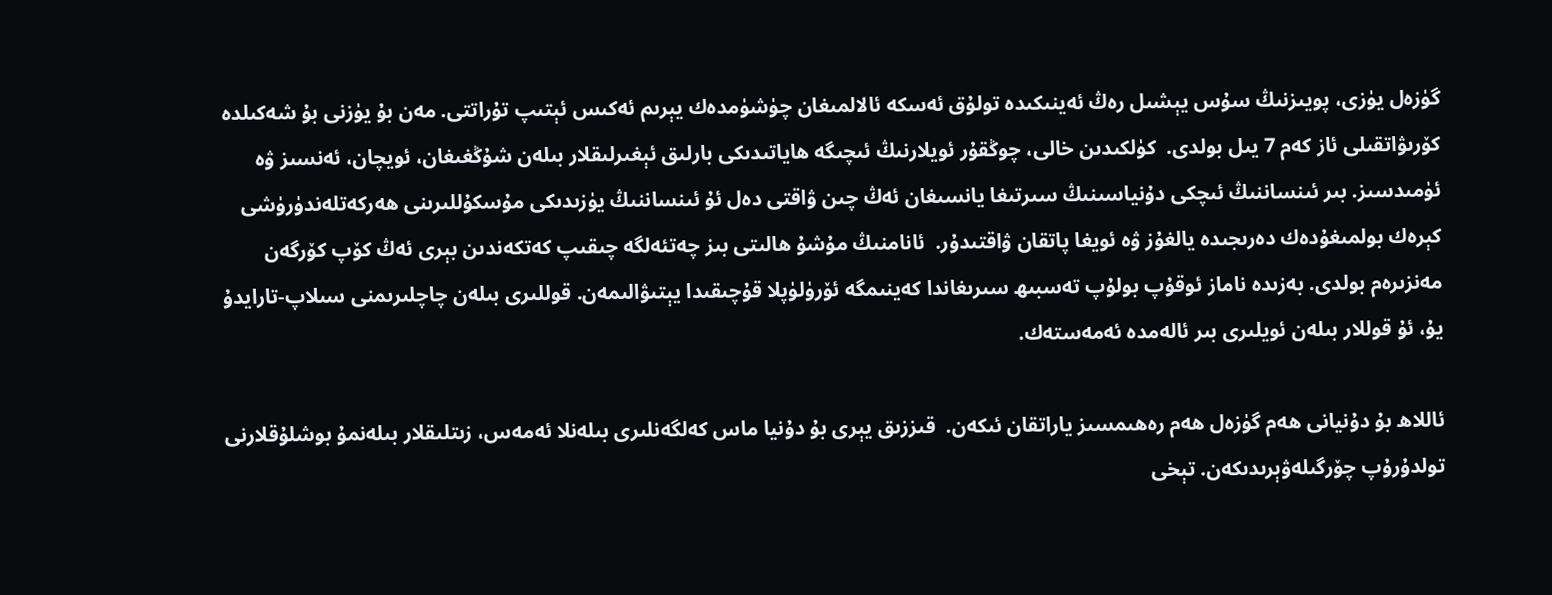گۈزەل يۈزى، پويىزنىڭ سۇس يېشىل رەڭ ئەينىكىدە تولۇق ئەسكە ئالالمىغان چۈشۈمدەك يېرىم ئەكىس ئېتىپ تۇراتتى. مەن بۇ يۈزنى بۇ شەكىلدە كۆرىۋاتقىلى ئاز كەم 7 يىل بولدى.  كۈلكىدىن خالى، چوڭقۇر ئويلارنىڭ ئىچىگە ھاياتىدىكى بارلىق ئېغىرلىقلار بىلەن شۇڭغىغان، ئويچان، ئەنسىز ۋە ئۈمىدسىز. بىر ئىنساننىڭ ئىچكى دۇنياسىنىڭ سىرتىغا يانسىغان ئەڭ چىن ۋاقتى دەل ئۇ ئىنساننىڭ يۈزىدىكى مۇسكۇللىرىنى ھەركەتلەندۈرۈشى كېرەك بولمىغۇدەك دەرىجىدە يالغۇز ۋە ئويغا پاتقان ۋاقتىدۇر.  ئانامنىڭ مۇشۇ ھالىتى بىز چەتئەلگە چىقىپ كەتكەندىن بېرى ئەڭ كۆپ كۆرگەن مەنزىرەم بولدى. بەزىدە ناماز ئوقۇپ بولۇپ تەسبىھ سىرىغاندا كەينىمگە ئۆرۈلۈپلا قۇچىقىدا يېتىۋالىمەن. قوللىرى بىلەن چاچلىرىمنى سىلاپ-تارايدۇ يۇ، ئۇ قوللار بىلەن ئويلىرى بىر ئالەمدە ئەمەستەك.

ئاللاھ بۇ دۇنيانى ھەم گۈزەل ھەم رەھىمسىز ياراتقان ئىكەن.  قىززىق يېرى بۇ دۇنيا ماس كەلگەنلىرى بىلەنلا ئەمەس، زىتلىقلار بىلەنمۇ بوشلۇقلارنى تولدۇرۇپ چۆرگىلەۋېرىدىكەن. تېخى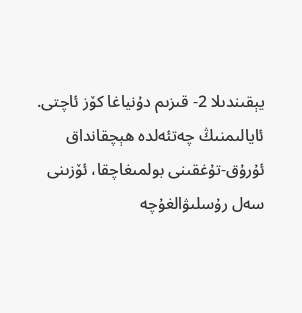يېقىندىلا 2- قىزىم دۇنياغا كۆز ئاچتى. ئايالىمنىڭ چەتئەلدە ھېچقانداق ئۇرۇق-تۇغقىنى بولمىغاچقا، ئۆزىنى سەل رۇسلىۋالغۇچە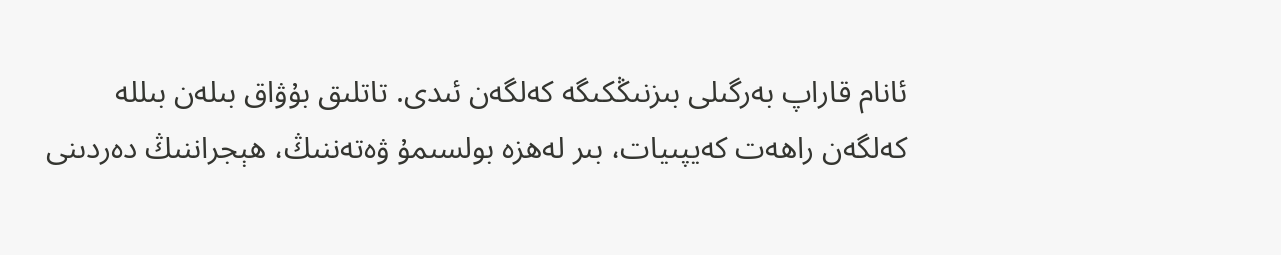ئانام قاراپ بەرگىلى بىزنىڭكىگە كەلگەن ئىدى. تاتلىق بۇۋاق بىلەن بىللە كەلگەن راھەت كەيپىيات، بىر لەھزە بولسىمۇ ۋەتەننىڭ، ھېجراننىڭ دەردىنى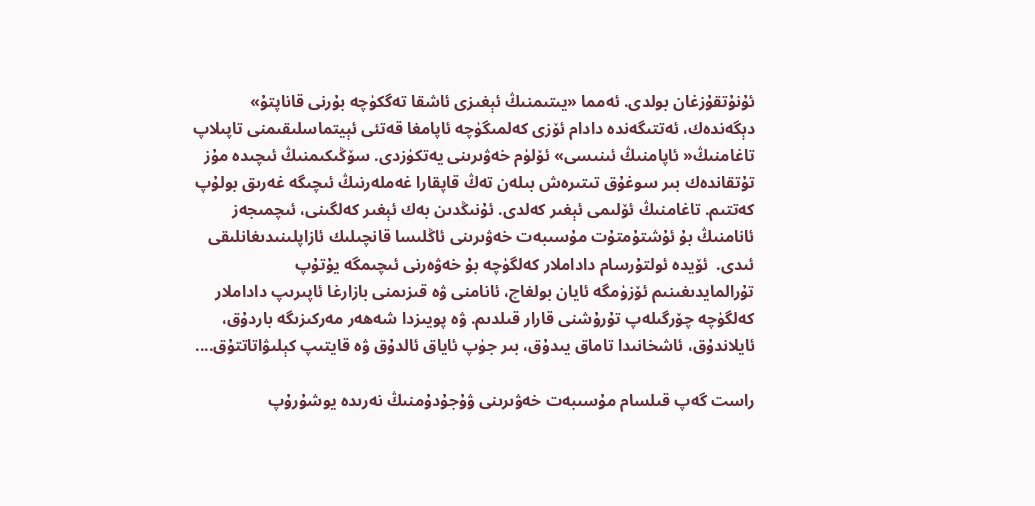ئۇنۇتقۇزغان بولدى. ئەمما «يىتىمنىڭ ئېغىزى ئاشقا تەگكۈچە بۇرنى قاناپتۇ»  دېگەندەك، ئەتتىگەندە دادام ئۆزى كەلمىگۈچە ئاپامغا قەتئى ئېيتماسلىقىمنى تاپىلاپ تاغامنىڭ« ئاپامنىڭ ئىنىسى» ئۆلۈم خەۋىرىنى يەتكۈزدى. سۆڭىكىمنىڭ ئىچىدە مۇز تۇتقاندەك بىر سوغۇق تىتىرەش بىلەن تەڭ قاپقارا غەملەرنىڭ ئىچىگە غەرىق بولۇپ كەتتىم. تاغامنىڭ ئۆلىمى ئېغىر كەلدى. ئۇنىڭدىن بەك ئېغىر كەلگىنى، ئىچمىجەز ئانامنىڭ بۇ ئۇشتۇمتۇت مۇسىبەت خەۋىرىنى ئاڭلىسا قانچىلىك ئازاپلىنىدىغانلىقى ئىدى.  ئۆيدە ئولتۇرسام داداملار كەلگۈچە بۇ خەۋەرنى ئىچىمگە يۇتۇپ تۇرالمايدىغىنىم ئۆزۈمگە ئايان بولغاچ، ئانامنى ۋە قىزىمنى بازارغا ئاپىرىپ داداملار كەلگۈچە چۆرگىلەپ تۇرۇشنى قارار قىلدىم. ۋە پويىزدا شەھەر مەركىزىگە باردۇق، ئايلاندۇق، ئاشخانىدا تاماق يىدۇق، بىر جۈپ ئاياق ئالدۇق ۋە قايتىپ كېلىۋاتاتتۇق....

راست گەپ قىلسام مۇسىبەت خەۋىرىنى ۋۇجۇدۇمنىڭ نەرىدە يوشۇرۇپ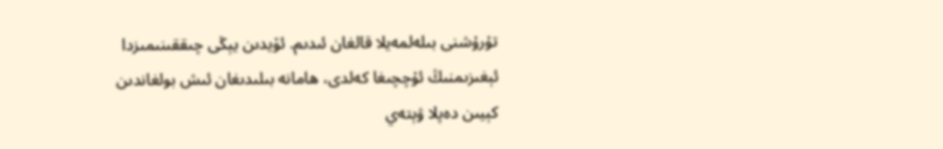تۇرۇشنى بىلەلمەيلا قالغان ئىدىم. ئۆيدىن يېڭى چىققىنىمىزدا ئېغىزىمنىڭ ئۇچچىغا كەلدى، ھامانە بىلىدىغان ئىش بولغاندىن كېيىن دەپلا ۋېتەي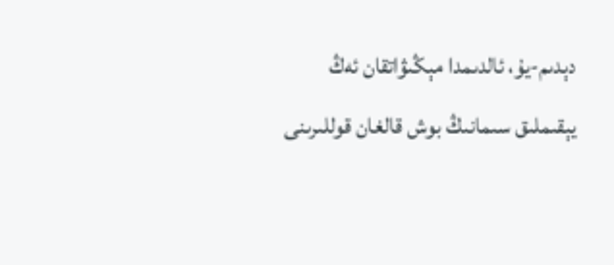دېدىم-يۇ، ئالدىمدا مېڭىۋاتقان ئەڭ يېقىملىق سىمانىڭ بوش قالغان قوللىرىنى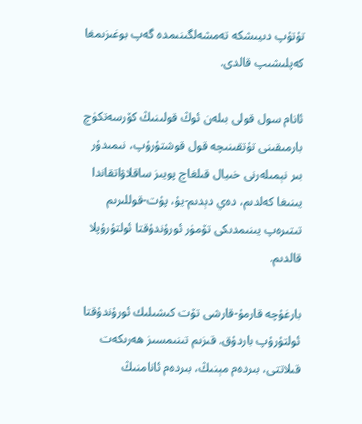تۇتۇپ دىيىشكە تەمشەلگىنىمدە گەپ بوغىزىمغا كەپلىشىپ قالدى.

ئانام سول قولى بىلەن ئوڭ قولىنىڭ كۆرسەتكۈچ بارمىقىنى تۇتقىنىچە قول قوشتۇرۇپ، نىمىدۇر بىر نېمىلەرنى خىيال قىلغاچ پويىز ساقلاۋاتقاندا يىنىغا كەلدىم، دەي دېدىم-يۇ، پۇت-قوللىرىم تىتىرەپ يىنىمدىكى تۆمۈر ئورۇندۇقتا ئولتۇرۇپلا قالدىم.

بارغۇچە قارمۇ-قارشى تۆت كىشىلىك ئورۇندۇقتا ئولتۇرۇپ باردۇق. قىزىم تىنىمسىز ھەرىكەت قىلاتتى، بىردەم مېنىڭ، بىردەم ئانامنىڭ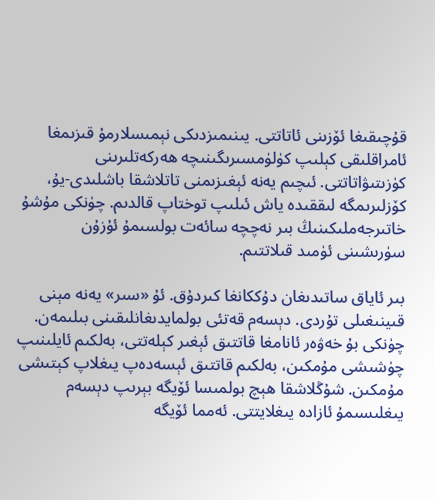قۇچىقىغا ئۆزىنى ئاتاتتى. يىنىمىزدىكى نېمىسلارمۇ قىزىمغا ئامراقلىقى كېلىپ كۈلۈمسىرىگىنىچە ھەركەتلىرىنى كۈزىتىۋاتاتتى. ئىچىم يەنە ئېغىزىمنى تاتلاشقا باشلىدى-يۇ، كۆزلىرىمگە لىققىدە ياش ئىلىپ توختاپ قالدىم. چۈنكى مۇشۇ خاتىرجەملىكىنىڭ بىر نەچچە سائەت بولسىمۇ ئۇزۇن سۈرىشىنى ئۈمىد قىلاتتىم.

بىر ئاياق ساتىدىغان دۇككانغا كىردۇق. ئۇ «سىر» يەنە مېنى قىينىغىلى تۇردى. دېسەم قەتئى بولمايدىغانلىقىنى بىلىمەن. چۈنكى بۇ خەۋەر ئانامغا قاتتىق ئېغىر كېلەتتى، بەلكىم ئايلىنىپ چۈشىشى مۇمكىن، بەلكىم قاتتىق ئېسەدەپ يىغلاپ كېتىشى مۇمكىن. شۇڭلاشقا ھېچ بولمىسا ئۆيگە بېرىپ دېسەم يىغلىسىمۇ ئازادە يىغلايتتى. ئەمما ئۆيگە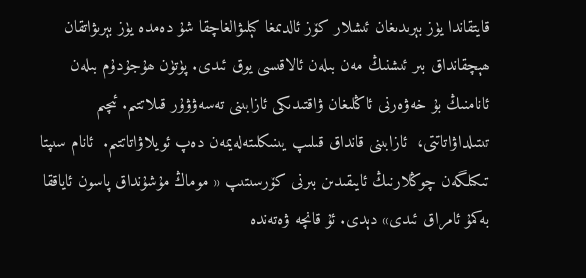قايتقاندا يۈز بېرىدىغان ئىشلار كۆز ئالدىمغا كېلىۋالغاچقا شۇ دەمدە يۈز بېرىۋاتقان ھېچقانداق بىر ئىشنىڭ مەن بىلەن ئالاقىسى يوق ئىدى. پۈتۈن ھۇجۇدۇم بىلەن ئانامنىڭ بۇ خەۋەرنى ئاڭلىغان ۋاقتىدىكى ئازابىنى تەسەۋۋۇر قىلاتتىم. ئىچىم تىتىلداۋاتاتتى،  ئازابىنى قانداق قىلىپ يىنىكلىتەلەيمەن دەپ ئويلاۋاتاتتىم.  ئانام سىپتا تىكىلگەن چوڭلارنىڭ ئايىقىدىن بىرنى كۆرسىتىپ « موماڭ مۇشۇنداق پاسون ئاياققا بەكمۇ ئامراق ئىدى» دېدى. ئۇ قانچە ۋەتەندە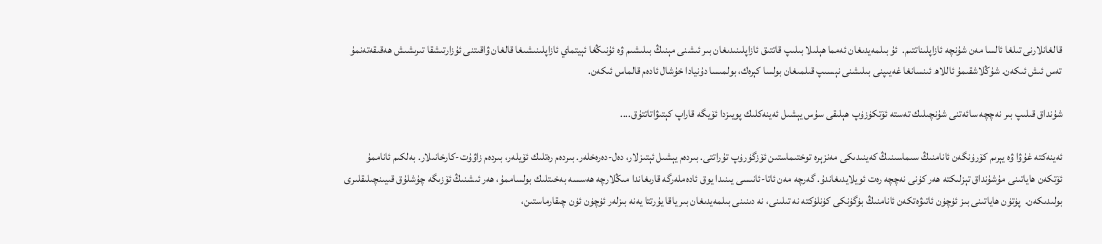قالغانلارنى تىلغا ئالسا مەن شۇنچە ئازاپلىناتتىم.  ئۇ بىلمەيدىغان ئەمما ھېلىلا بىلىپ قاتتىق ئازاپلىنىدىغان بىر ئىشنى مېنىڭ بىلىشىم ۋە ئۇنىڭغا ئېيتماي ئازاپلىنىشىغا قالغان ۋاقىتنى ئۇزارتىشقا تىرىشىش ھەقىقەتەنمۇ تەس ئىش ئىكەن. شۇڭلاشقىمۇ ئاللاھ ئىنسانغا غەيىپنى بىلىشنى نېسىپ قىلمىغان بولسا كېرەك، بولمىسا دۇنيادا خۇشال ئادەم قالماس ئىكەن.

شۇنداق قىلىپ بىر نەچچە سائەتنى شۇنچىلىك تەستە ئۆتكۈزۈپ ھېلىقى سۇس يېشىل ئەينەكلىك پويىزدا ئۆيگە قاراپ كېتىۋاتاتتۇق....

ئەينەكتە غۇۋا ۋە يېرىم كۆرۈنگەن ئانامنىڭ سىماسىنىڭ كەينىدىكى مەنزېرە توختىماستىن ئۆزگۈرۈپ تۇراتتى. بىردەم يېشىل ئېتىزلار، دەل-دەرەخلەر. بىردەم رەتلىك ئۆيلەر، بىردەم زاۋۇت-كارخانىلار. بەلكىم ئاناممۇ ئۆتكەن ھاياتىنى مۇشۇنداق تېزلىكتە ھەر كۈنى نەچچە رەت ئويلايدىغاندۇ. گەرچە مەن ئاتا-ئانىسى يىنىدا يوق ئادەملەرگە قارىغاندا مىڭلارچە ھەسسە بەخىتلىك بولساممۇ، ھەر ئىشنىڭ ئۆزىگە چۇشلۇق قىيىنچىلىقلىرى بولىدىكەن.  پۈتۈن ھاياتىنى بىز ئۈچۈن ئاتىۋەتكەن ئانامنىڭ بۈگۈنكى كۈنلۈكتە نە تىلىنى، نە دىنىنى بىلمەيدىغان بىر ياقا يۇرتتا يەنە بىزلەر ئۈچۈن ئۈن چىقارماستىن،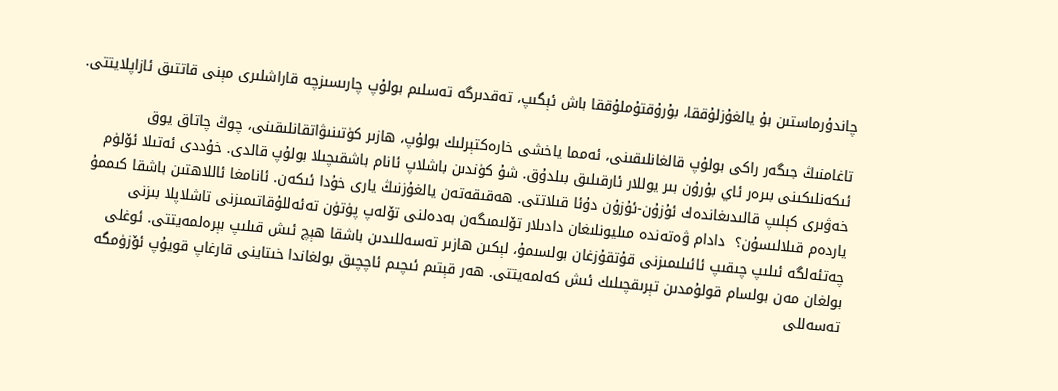چاندۇرماستىن بۇ يالغۇزلۇققا، بۇرۇقتۇملۇققا باش ئېگىپ، تەقدىرگە تەسلىم بولۇپ چارىسىزچە قاراشلىرى مېنى قاتتىق ئازاپلايتتى.

تاغامنىڭ جىگەر راكى بولۇپ قالغانلىقىنى، ئەمما ياخشى خارەكتېرلىك بولۇپ، ھازىر كۈتىنىۋاتقانلىقىنى، چوڭ چاتاق يوق ئىكەنلىكىنى بىرەر ئاي بۇرۇن بىر يوللار ئارقىلىق بىلدۇق. شۇ كۈندىن باشلاپ ئانام باشقىچىلا بولۇپ قالدى. خۇددى ئەتىلا ئۆلۈم خەۋىرى كېلىپ قالىدىغاندەك ئۇزۇن-ئۇزۇن دۇئا قىلاتتى. ھەقىقەتەن يالغۇزنىڭ يارى خۇدا ئىكەن. ئانامغا ئاللاھتىن باشقا كىممۇ ياردەم قىلالىسۇن؟  دادام ۋەتەندە مىليونلىغان دادىلار تۆلىمىگەن بەدەلنى تۆلەپ پۈتۈن تەئەللۇقاتىمىزنى تاشلاپلا بىزنى چەتئەلگە ئىلىپ چىقىپ ئائىلىمىزنى قۇتقۇزغان بولسىمۇ، لېكىن ھازىر تەسەللىدىن باشقا ھېچ ئىش قىلىپ بېرەلمەيتتى. ئوغلى بولغان مەن بولسام قولۇمدىن تېرىقچىلىك ئىش كەلمەيتتى. ھەر قېتىم ئىچىم ئاچچىق بولغاندا خىتاينى قارغاپ قويۇپ ئۆزۈمگە تەسەللى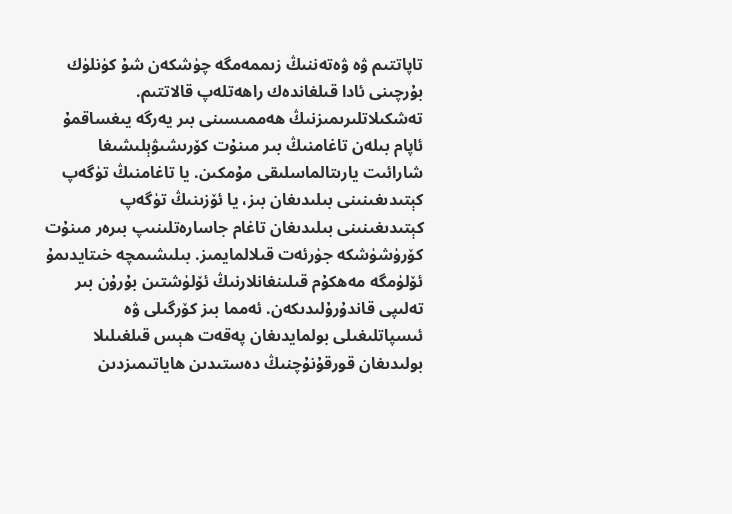تاپاتتىم ۋە ۋەتەننىڭ زىممەمگە چۈشكەن شۇ كۈنلۈك بۇرچىنى ئادا قىلغاندەك راھەتلەپ قالاتتىم. تەشكىلاتلىرىمىزنىڭ ھەممىسىنى بىر يەرگە يىغساقمۇ ئاپام بىلەن تاغامنىڭ بىر مىنۇت كۆرىشىۋېلىشىغا شارائىت يارىتالماسلىقى مۇمكىن. يا تاغامنىڭ تۈگەپ كېتىدىغىنىنى بىلىدىغان بىز، يا ئۆزىنىڭ تۈگەپ كېتىدىغىنىنى بىلىدىغان تاغام جاسارەتلىنىپ بىرەر مىنۇت كۆرۈشۈشكە جۈرئەت قىلالمايمىز. بىلىشىمچە خىتايدىمۇ ئۆلۈمگە مەھكۇم قىلىنغانلارنىڭ ئۆلۈشتىن بۇرۇن بىر تەلىپى قاندۇرۇلىدىكەن. ئەمما بىز كۆرگىلى ۋە ئىسپاتلىغىلى بولمايدىغان پەقەت ھېس قىلغىلىلا بولىدىغان قورقۇنۇچنىڭ دەستىدىن ھاياتىمىزدىن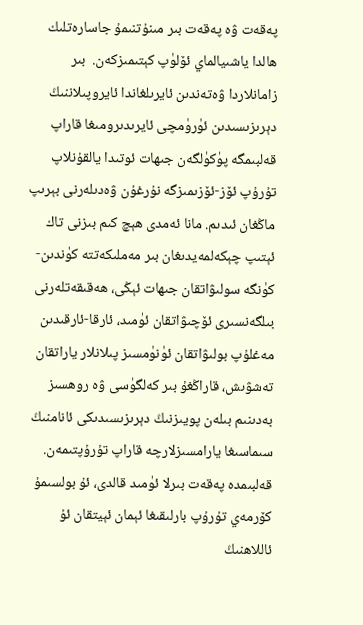پەقەت ۋە پەقەت بىر مىنۇتنىمۇ جاسارەتلىك ھالدا ياشىيالماي ئۆلۈپ كېتىمىزكەن.  بىر زامانلاردا ۋەتەندىن ئايرىلغاندا ئايروپىلاننىڭ دېرىزىسىدىن ئۈرۈمچى ئايرىدىرومىغا قاراپ قەلبىمگە پۈكۈلگەن جىھات ئوتىدا يالقۇنلاپ تۇرۇپ ئۆز-ئۆزىمىزگە نۇرغۇن ۋەدىلەرنى بېرىپ ماڭغان ئىدىم. مانا ئەمدى ھېچ كىم بىزنى تاك ئېتىپ چېكەلمەيدىغان بىر مەملىكەتتە كۈندىن-كۈنگە سولىۋاتقان جىھات ئېڭى، ھەقىقەتلەرنى بىلگەنسىرى ئۆچىۋاتقان ئۈمىد، ئارقا-ئارقىدىن مەغلۇپ بولىۋاتقان ئۈنۈمسىز پىلانلار ياراتقان تەشۋىش، قاراڭغۇ بىر كەلگۈسى ۋە روھسىز بەدىنىم بىلەن پويىزنىڭ دېرىزىسىدىكى ئانامنىڭ سىماسىغا يارامسىزلارچە قاراپ تۇرۇپتىمەن.  قەلبىمدە پەقەت بىرلا ئۈمىد قالدى، ئۇ بولسىمۇ كۆرمەي تۇرۇپ بارلىقىغا ئېمان ئېيتقان ئۇ ئاللاھنىڭ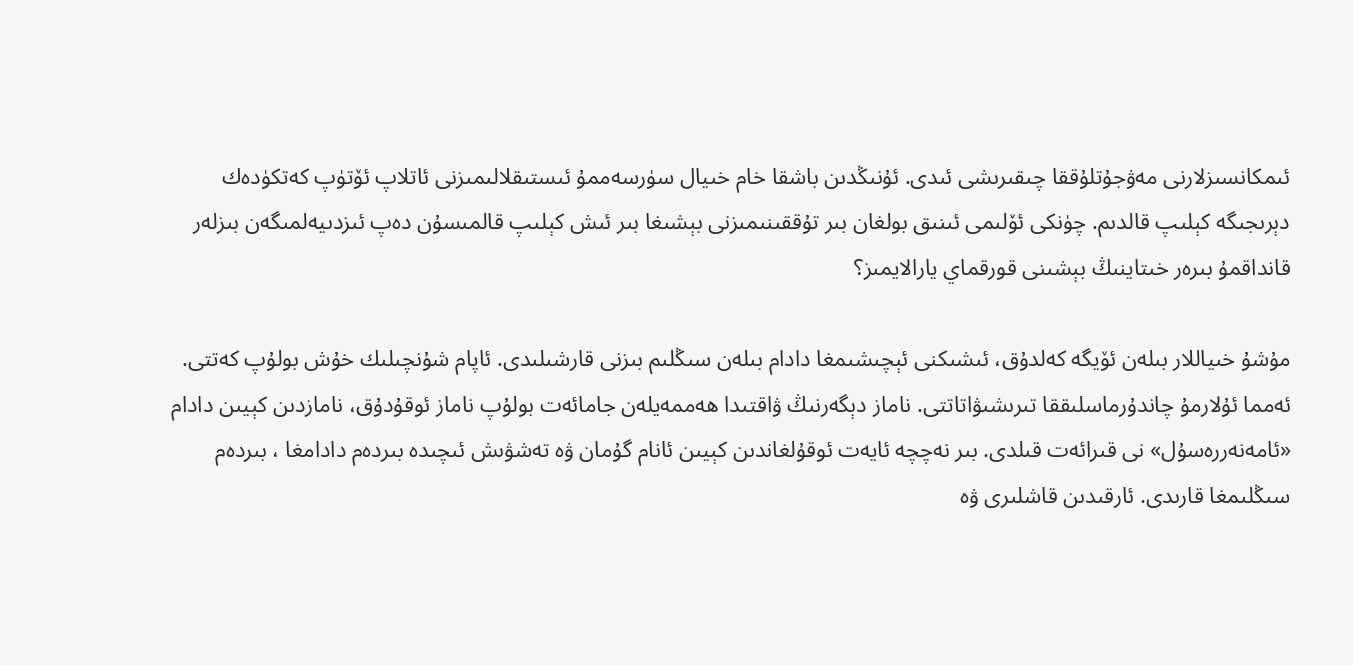ئىمكانسىزلارنى مەۋجۇتلۇققا چىقىرىشى ئىدى. ئۇنىڭدىن باشقا خام خىيال سۈرسەممۇ ئىستىقلالىمىزنى ئاتلاپ ئۆتۈپ كەتكۈدەك دېرىجىگە كېلىپ قالدىم. چۈنكى ئۆلىمى ئىنىق بولغان بىر تۇققىنىمىزنى بېشىغا بىر ئىش كېلىپ قالمىسۇن دەپ ئىزدىيەلمىگەن بىزلەر قانداقمۇ بىرەر خىتاينىڭ بېشىنى قورقماي يارالايمىز؟

مۇشۇ خىياللار بىلەن ئۆيگە كەلدۇق، ئىشىكنى ئېچىشىمغا دادام بىلەن سىڭلىم بىزنى قارشىلىدى. ئاپام شۇنچىلىك خۇش بولۇپ كەتتى. ئەمما ئۇلارمۇ چاندۇرماسلىققا تىرىشىۋاتاتتى. ناماز دېگەرنىڭ ۋاقتىدا ھەممەيلەن جامائەت بولۇپ ناماز ئوقۇدۇق، نامازدىن كېيىن دادام «ئامەنەررەسۇل» نى قىرائەت قىلدى. بىر نەچچە ئايەت ئوقۇلغاندىن كېيىن ئانام گۇمان ۋە تەشۋىش ئىچىدە بىردەم دادامغا ، بىردەم سىڭلىمغا قارىدى. ئارقىدىن قاشلىرى ۋە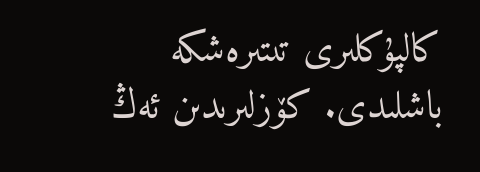كالپۇكلىرى تىتىرەشكە باشلىدى. كۆزلىرىدىن ئەڭ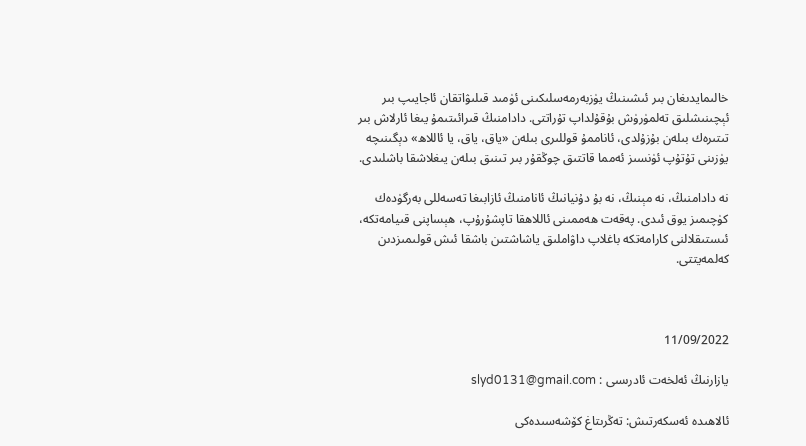خالىمايدىغان بىر ئىشىنىڭ يۈزبەرمەسلىكىنى ئۈمىد قىلىۋاتقان ئاجايىپ بىر ئېچىنىشلىق تەلمۈرۈش بۇقۇلداپ تۇراتتى. دادامنىڭ قىرائىتىمۇ يىغا ئارلاش بىر تىتىرەك بىلەن بۇزۇلدى، ئاناممۇ قوللىرى بىلەن «ياق، ياق، يا ئاللاھ» دېگىنىچە يۈزىنى تۇتۇپ ئۈنسىز ئەمما قاتتىق چوڭقۇر بىر تىنىق بىلەن يىغلاشقا باشلىدى.

نە دادامنىڭ، نە مېنىڭ، نە بۇ دۇنيانىڭ ئانامنىڭ ئازابىغا تەسەللى بەرگۈدەك كۈچىمىز يوق ئىدى. پەقەت ھەممىنى ئاللاھقا تاپشۇرۇپ، ھېساپنى قىيامەتكە، ئىستىقلالنى كارامەتكە باغلاپ داۋاملىق ياشاشتىن باشقا ئىش قولىمىزدىن كەلمەيتتى.



11/09/2022

يازارنىڭ ئەلخەت ئادرىسى : slyd0131@gmail.com

ئالاھىدە ئەسكەرتىش: تەڭرىتاغ كۆشەسىدەكى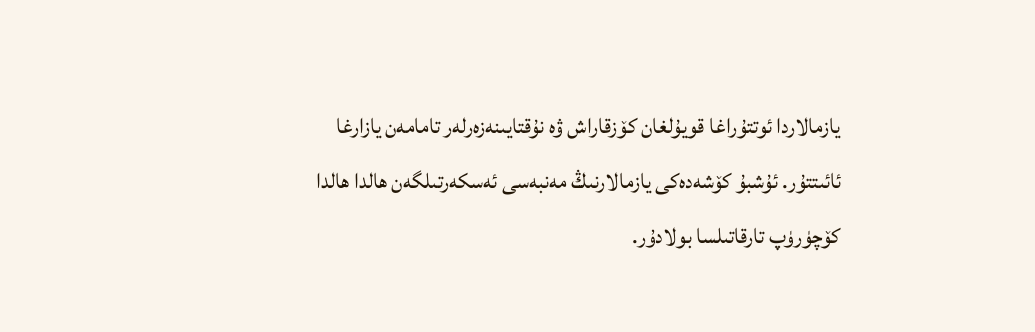يازمالاردا ئوتتۇراغا قويۇلغان كۆزقاراش ۋە نۇقتايىنەزەرلەر تامامەن يازارغا ئائىتتۇر. ئۇشبۇ كۆشەدەكى يازمالارنىڭ مەنبەسى ئەسكەرتىلگەن ھالدا ھالدا كۆچۈرۈپ تارقاتىلسا بولادۇر.